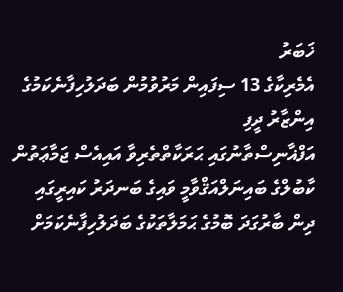ޚަބަރު
އެމެރިކާގެ 13 ސިފައިން މަރުވުމުން ބަދަލުހިފާނެކަމުގެ އިންޒާރު ދީފި
އަފްޣާނިސްތާނުގައި ޙަރަކާތްތެރިވާ އައިއެސް ޖަމާޢަތުން ކާބުލްގެ ބައިނަލްއަޤްވާމީ ވައިގެ ބަނދަރު ކައިރީގައި ދިން ބާރުގަދަ ބޮމުގެ ޙަމަލާތަކުގެ ބަދަލުހިފާނެކަމަށް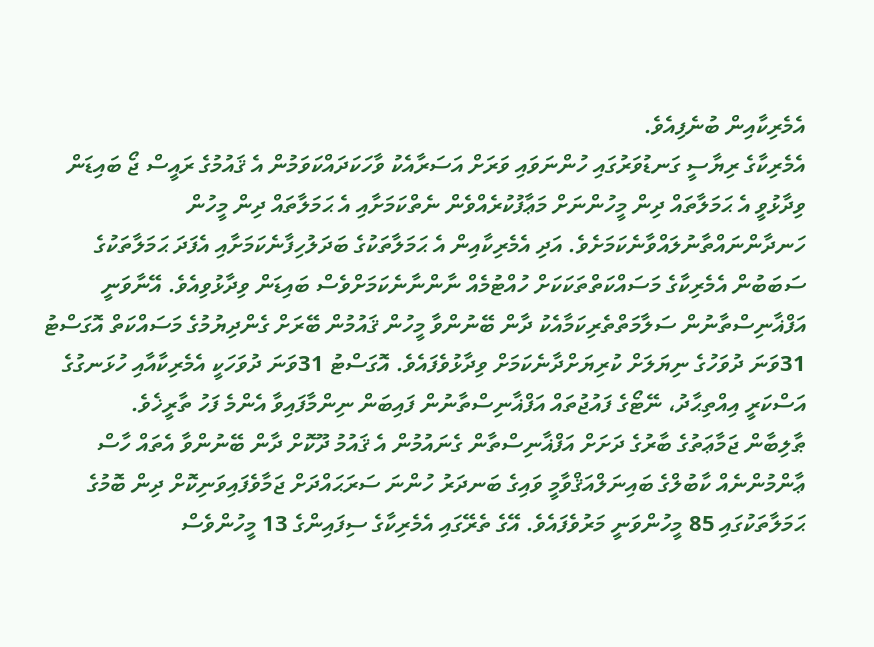އެމެރިކާއިން ބުނެފިއެވެ.
އެމެރިކާގެ ރިޔާސީ ގަނޑުވަރުގައި ހުންނަވައި ވަރަށް އަސަރާއެކު ވާހަކަދައްކަވަމުން އެ ޤައުމުގެ ރައީސް ޖޯ ބައިޑަން ވިދާޅުވީ އެ ޙަމަލާތައް ދިން މީހުންނަށް މަޢާފުކުރެއްވެން ނެތްކަމަށާއި އެ ޙަމަލާތައް ދިން މީހުން ހަނދާންނައްތާނުލައްވާނެކަމަށެވެ. އަދި އެމެރިކާއިން އެ ޙަމަލާތަކުގެ ބަދަލުހިފާނެކަމަށާއި އެފަދަ ޙަމަލާތަކުގެ ސަބަބުން އެމެރިކާގެ މަސައްކަތްތަކަކަށް ހުއްޓުމެއް ނާންނާނެކަމަށްވެސް ބައިޑަން ވިދާޅުވިއެވެ. އޭނާވަނީ އަފްޣާނިސްތާނުން ސަލާމަތްތެރިކަމާއެކު ދާން ބޭނުންވާ މީހުން ޤައުމުން ބޭރަށް ގެންދިޔުމުގެ މަސައްކަތް އޮގަސްޓު 31ވަނަ ދުވަހުގެ ނިޔަލަށް ކުރިޔަށްދާނެކަމަށް ވިދާޅުވެފައެވެ. އޮގަސްޓު 31ވަނަ ދުވަހަކީ އެމެރިކާއާއި ހުޅަނގުގެ އަސްކަރީ އިއްތިޙާދު، ނޭޓޯގެ ފައުޖުތައް އަފްޣާނިސްތާނުން ފައިބަން ނިންމާފައިވާ އެންމެ ފަހު ތާރީޚެވެ.
ޠާލިބާން ޖަމާޢަތުގެ ބާރުގެ ދަށަށް އަފްޣާނިސްތާން ގެނައުމުން އެ ޤައުމު ދޫކޮށް ދާން ބޭނުންވާ އެތައް ހާސް ޢާންމުންނެއް ކާބުލްގެ ބައިނަލްއަޤްވާމީ ވައިގެ ބަނދަރު ހުންނަ ސަރަޙައްދަށް ޖަމާވެފައިވަނިކޮށް ދިން ބޮމުގެ ޙަމަލާތަކުގައި 85 މީހުންވަނީ މަރުވެފައެވެ. އޭގެ ތެރޭގައި އެމެރިކާގެ ސިފައިންގެ 13 މީހުންވެސް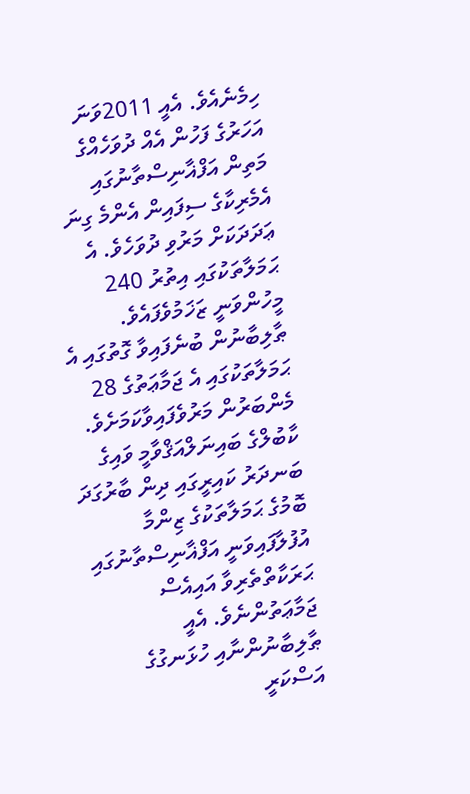ހިމެނެއެވެ. އެއީ 2011ވަނަ އަހަރުގެ ފަހުން އެއް ދުވަހެއްގެ މަތިން އަފްޣާނިސްތާނުގައި އެމެރިކާގެ ސިފައިން އެންމެ ގިނަ ޢަދަދަކަށް މަރުވި ދުވަހެވެ. އެ ޙަމަލާތަކުގައި އިތުރު 240 މީހުންވަނީ ޒަޚަމުވެފައެވެ. ޠާލިބާނުން ބުނެފައިވާ ގޮތުގައި އެ ޙަމަލާތަކުގައި އެ ޖަމާޢަތުގެ 28 މެންބަރުން މަރުވެފައިވާކަމަށެވެ.
ކާބުލްގެ ބައިނަލްއަޤްވާމީ ވައިގެ ބަނދަރު ކައިރީގައި ދިން ބާރުގަދަ ބޮމުގެ ޙަމަލާތަކުގެ ޒިންމާ އުފުލާފައިވަނީ އަފްޣާނިސްތާނުގައި ޙަރަކާތްތެރިވާ އައިއެސް ޖަމާޢަތުންނެވެ. އެއީ ޠާލިބާނުންނާއި ހުޅަނގުގެ އަސްކަރީ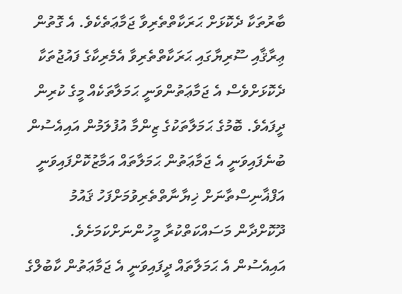ބާރުތަކާ ދެކޮޅަށް ޙަރަކާތްތެރިވާ ޖަމާޢަތެކެވެ. އެ ގޮތުން ޢިރާޤާއި ސޫރިޔާގައި ޙަރަކާތްތެރިވާ އެމެރިކާގެ ފައުޖުތަކާ ދެކޮޅަށްވެސް އެ ޖަމާޢަތުންވަނީ ޙަމަލާތަކެއް މީގެ ކުރިން ދީފައެވެ. ބޮމުގެ ޙަމަލާތަކުގެ ޒިންމާ އުފުލަމުން އައިއެސުން ބުނެފައިވަނީ އެ ޖަމާޢަތުން ޙަމަލާތައް އަމާޒުކޮށްފައިވަނީ އަފްޣާނިސްތާނަށް ޚިޔާނާތްތެރިވުމަށްފަހު ޤައުމު ދޫކޮށްދާން މަސައްކަތްކުރާ މީހުންނަށްކަމަށެވެ.
އައިއެސުން އެ ޙަމަލާތައް ދީފައިވަނީ އެ ޖަމާޢަތުން ކާބުލްގެ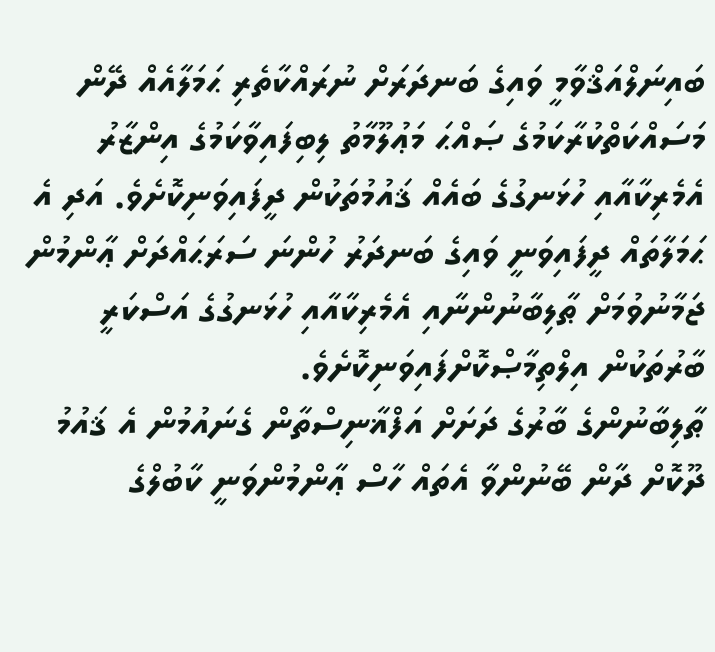ބައިނަލްއަޤްވާމީ ވައިގެ ބަނދަރަށް ނުރައްކާތެރި ޙަމަލާއެއް ދޭން މަސައްކަތްކުރާކަމުގެ ޞައްޙަ މަޢުލޫމާތު ލިބިފައިވާކަމުގެ އިންޒާރު އެމެރިކާއާއި ހުޅަނގުގެ ބައެއް ޤައުމުތަކުން ދީފައިވަނިކޮށެވެ. އަދި އެ ޙަމަލާތައް ދީފައިވަނީ ވައިގެ ބަނދަރު ހުންނަ ސަރަޙައްދަށް ޢާންމުން ޖަމާނުވުމަށް ޠާލިބާނުންނާއި އެމެރިކާއާއި ހުޅަނގުގެ އަސްކަރީ ބާރުތަކުން އިލްތިމާޞްކޮށްފައިވަނިކޮށެވެ.
ޠާލިބާނުންގެ ބާރުގެ ދަށަށް އަފްޣާނިސްތާން ގެނައުމުން އެ ޤައުމު ދޫކޮށް ދާން ބޭނުންވާ އެތައް ހާސް ޢާންމުންވަނީ ކާބުލްގެ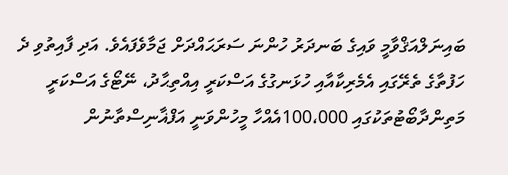ބައިނަލްއަޤްވާމީ ވައިގެ ބަނދަރު ހުންނަ ސަރަޙައްދަށް ޖަމާވެފައެވެ. އަދި ފާއިތުވި ދެ ހަފުތާގެ ތެރޭގައި އެމެރިކާއާއި ހުޅަނގުގެ އަސްކަރީ އިއްތިޙާދު، ނޭޓޯގެ އަސްކަރީ މަތިންދާބޯޓުތަކުގައި 100،000އެއްހާ މީހުންވަނީ އަފްޣާނިސްތާނުން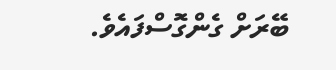ބޭރަށް ގެންގޮސްފައެވެ.